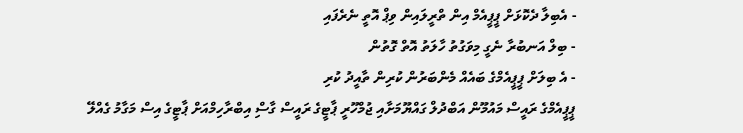- އެބިލާ ދެކޮޅަށް ޕީޕީއެމް އިން ތްރީލައިން ވިޕް އޮތީ ނެރެފައި
- ބިލް އަނބުރާ ނެގީ މިވަގުތު ހާލަތު އޮތް ގޮތުން
- އެ ބިލަށް ޕީޕީއެމްގެ ބައެއް މެންބަރުން ކުރިން ތާއީދު ކުރި
ޕީޕީއެމްގެ ރައީސް މައުމޫން އަބްދުލް ގައްޔޫމަށާއި ޖުމްހޫރީ ޕާޓީގެ ރައީސް ގާސިް އިބްރާހިމްއަށް ޕާޓީގެ އިސް މަގާމު ގެއްލޭ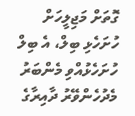ގޮތަށް މަޖިލީހަށް ހުށަހެޅި ބިލް، އެ ބިލް ހުށަހެޅުއްވި މެންބަރު މެދުހެންވޭރު ދާއިރާގެ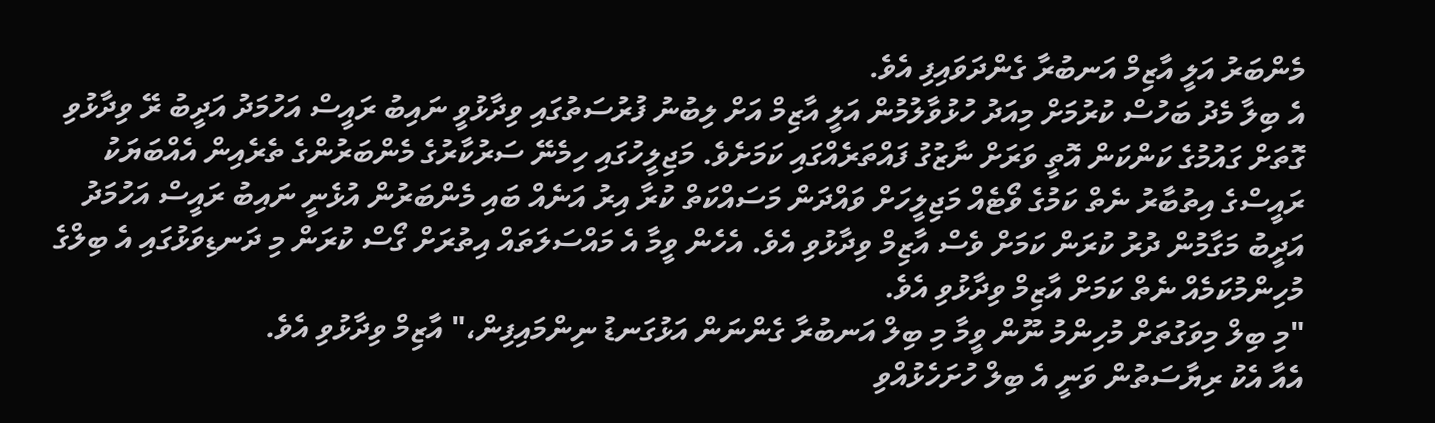މެންބަރު އަލީ އާޒިމް އަނބުރާ ގެންދަވައިފި އެވެ.
އެ ބިލާ މެދު ބަހުސް ކުރުމަށް މިއަދު ހުޅުވާލުމުން އަލީ އާޒިމް އަށް ލިބުނު ފުރުސަތުގައި ވިދާޅުވީ ނައިބު ރައީސް އަހުމަދު އަދީބު ރޭ ވިދާޅުވި ގޮތަށް ގައުމުގެ ކަންކަން އޮތީ ވަރަށް ނާޒުގު ފައްތަރެއްގައި ކަމަށެވެ. މަޖިލީހުގައި ހިމެނޭ ސަރުކާރުގެ މެންބަރުންގެ ތެރެއިން އެއްބަޔަކު ރައީސްގެ އިތުބާރު ނެތް ކަމުގެ ވޯޓެއް މަޖިލީހަށް ވައްދަން މަސައްކަތް ކުރާ އިރު އަނެއް ބައި މެންބަރުން އުޅެނީ ނައިބު ރައީސް އަހުމަދު އަދީބު މަގާމުން ދުރު ކުރަން ކަމަށް ވެސް އާޒިމް ވިދާޅުވި އެވެ. އެހެން ވީމާ އެ މައްސަލަތައް އިތުރަށް ގޯސް ކުރަން މި ދަނޑިވަޅުގައި އެ ބިލްގެ މުހިންމުކަމެއް ނެތް ކަމަށް އާޒިމް ވިދާޅުވި އެވެ.
"މި ބިލް މިވަގުތަށް މުހިންމު ނޫން ވީމާ މި ބިލް އަނބުރާ ގެންނަން އަޅުގަނޑު ނިންމައިފިން،" އާޒިމް ވިދާޅުވި އެވެ.
އެއާ އެކު ރިޔާސަތުން ވަނީ އެ ބިލް ހުށަހެޅުއްވި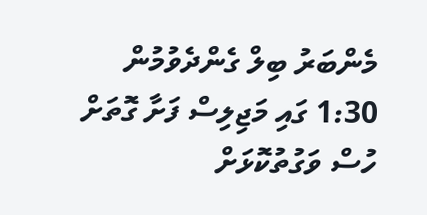މެންބަރު ބިލް ގެންދެވުމުން 1:30 ގައި މަޖިލިސް ފަށާ ގޮތަށް ހުސް ވަގުތުކޮޅަށް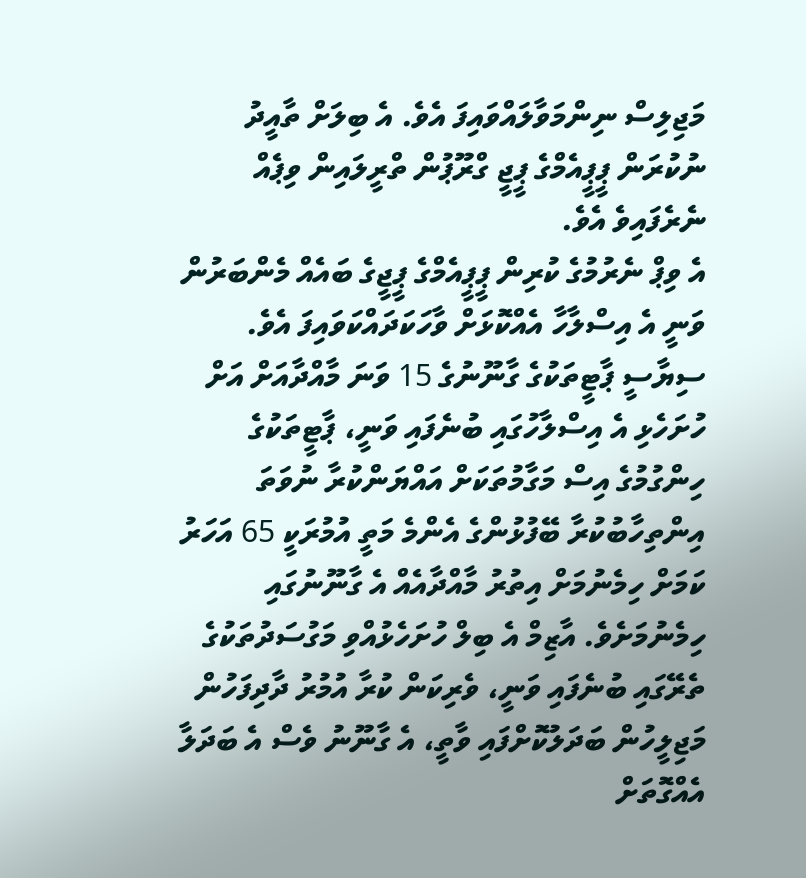މަޖިލިސް ނިންމަވާލައްވައިފަ އެވެ. އެ ބިލަށް ތާއީދު ނުކުރަން ޕީޕީއެމްގެ ޕީޖީ ގްރޫޕުން ތްރީލައިން ވިޕެއް ނެރެފައިވެ އެވެ.
އެ ވިޕް ނެރުމުގެ ކުރިން ޕީޕީއެމްގެ ޕީޖީގެ ބައެއް މެންބަރުން ވަނީ އެ އިސްލާހާ އެއްކޮޅަށް ވާހަކަދައްކަވައިފަ އެވެ.
ސިޔާސީ ޕާޓީތަކުގެ ގާނޫނުގެ 15 ވަނަ މާއްދާއަށް އަށް ހުށަހެޅި އެ އިސްލާހުގައި ބުނެފައި ވަނީ، ޕާޓީތަކުގެ ހިންގުމުގެ އިސް މަގާމުތަކަށް އައްޔަންކުރާ ނުވަތަ އިންތިހާބުކުރާ ބޭފުޅުންގެ އެންމެ މަތީ އުމުރަކީ 65 އަހަރު ކަމަށް ހިމެނުމަށް އިތުރު މާއްދާއެއް އެ ގާނޫނުގައި ހިމެނުމަށެވެ. އާޒިމް އެ ބިލް ހުށަހެޅުއްވި މަގުސަދުތަކުގެ ތެރޭގައި ބުނެފައި ވަނީ، ވެރިކަން ކުރާ އުމުރު ދާދިފަހުން މަޖިލީހުން ބަދަލުކޮށްފައި ވާތީ، އެ ގާނޫނު ވެސް އެ ބަދަލާ އެއްގޮތަށް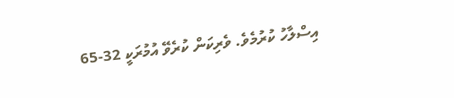އިސްލާހު ކުރުމެވެ. ވެރިކަން ކުރެވޭ އުމުރަކީ 32-65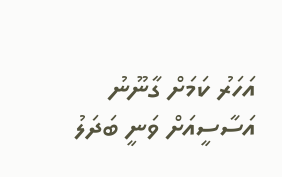އަހަރު ކަމަށް ގާނޫނު އަސާސީއަށް ވަނީ ބަދަލު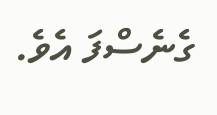ގެނެސްފަ އެވެ.